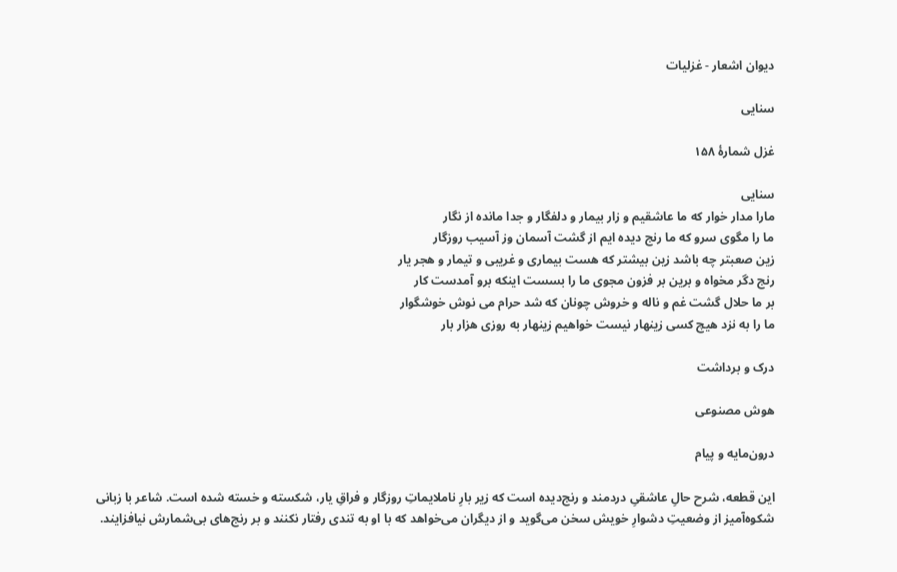دیوان اشعار - غزلیات

سنایی

غزل شمارهٔ ۱۵۸

سنایی
مارا مدار خوار که ما عاشقیم و زار بیمار و دلفگار و جدا مانده از نگار
ما را مگوی سرو که ما رنج دیده ایم از گشت آسمان وز آسیب روزگار
زین صعبتر چه باشد زین بیشتر که هست بیماری و غریبی و تیمار و هجر یار
رنج دگر مخواه و برین بر فزون مجوی ما را بسست اینکه برو آمدست کار
بر ما حلال گشت غم و ناله و خروش چونان که شد حرام می نوش خوشگوار
ما را به نزد هیچ کسی زینهار نیست خواهیم زینهار به روزی هزار بار

درک و برداشت

هوش مصنوعی

درون‌مایه و پیام

این قطعه، شرح حالِ عاشقیِ دردمند و رنج‌دیده است که زیر بارِ ناملایماتِ روزگار و فراقِ یار، شکسته و خسته شده است. شاعر با زبانی شکوه‌آمیز از وضعیتِ دشوارِ خویش سخن می‌گوید و از دیگران می‌خواهد که با او به تندی رفتار نکنند و بر رنج‌های بی‌شمارش نیافزایند.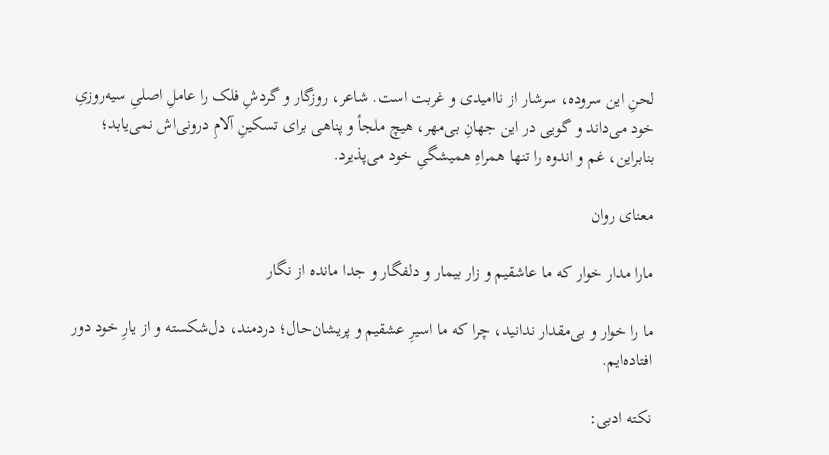لحنِ این سروده، سرشار از ناامیدی و غربت است. شاعر، روزگار و گردشِ فلک را عاملِ اصلیِ سیه‌روزیِ خود می‌داند و گویی در این جهانِ بی‌مهر، هیچ ملجأ و پناهی برای تسکینِ آلامِ درونی‌اش نمی‌یابد؛ بنابراین، غم و اندوه را تنها همراهِ همیشگیِ خود می‌پذیرد.

معنای روان

مارا مدار خوار که ما عاشقیم و زار بیمار و دلفگار و جدا مانده از نگار

ما را خوار و بی‌مقدار ندانید، چرا که ما اسیرِ عشقیم و پریشان‌حال؛ دردمند، دل‌شکسته و از یارِ خود دور افتاده‌ایم.

نکته ادبی: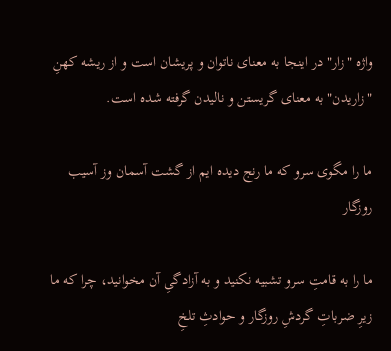واژه "زار" در اینجا به معنای ناتوان و پریشان است و از ریشه کهنِ "زاریدن" به معنای گریستن و نالیدن گرفته شده است.

ما را مگوی سرو که ما رنج دیده ایم از گشت آسمان وز آسیب روزگار

ما را به قامتِ سرو تشبیه نکنید و به آزادگیِ آن مخوانید، چرا که ما زیرِ ضرباتِ گردشِ روزگار و حوادثِ تلخِ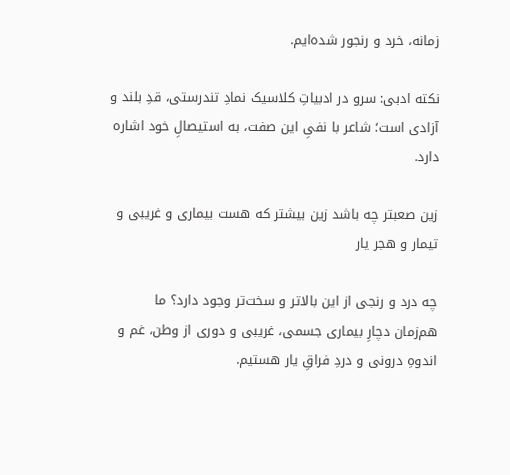زمانه، خرد و رنجور شده‌ایم.

نکته ادبی: سرو در ادبیاتِ کلاسیک نمادِ تندرستی، قدِ بلند و آزادی است؛ شاعر با نفیِ این صفت، به استیصالِ خود اشاره دارد.

زین صعبتر چه باشد زین بیشتر که هست بیماری و غریبی و تیمار و هجر یار

چه درد و رنجی از این بالاتر و سخت‌تر وجود دارد؟ ما هم‌زمان دچارِ بیماری جسمی، غریبی و دوری از وطن، غم و اندوهِ درونی و دردِ فراقِ یار هستیم.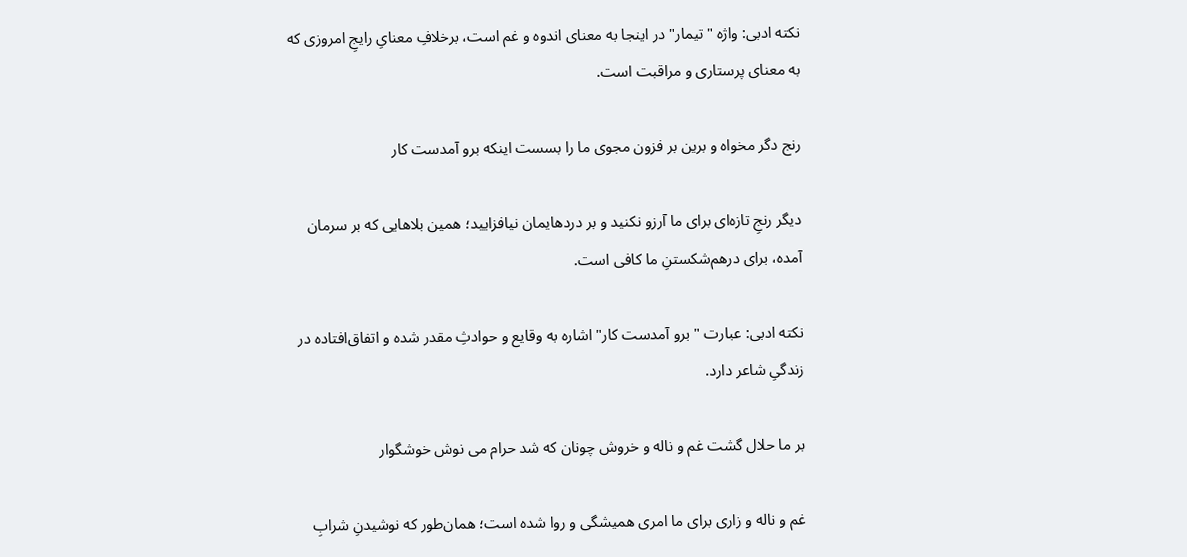نکته ادبی: واژه "تیمار" در اینجا به معنای اندوه و غم است، برخلافِ معنایِ رایجِ امروزی که به معنای پرستاری و مراقبت است.

رنج دگر مخواه و برین بر فزون مجوی ما را بسست اینکه برو آمدست کار

دیگر رنجِ تازه‌ای برای ما آرزو نکنید و بر دردهایمان نیافزایید؛ همین بلاهایی که بر سرمان آمده، برای درهم‌شکستنِ ما کافی است.

نکته ادبی: عبارت "برو آمدست کار" اشاره به وقایع و حوادثِ مقدر شده‌ و اتفاق‌افتاده در زندگیِ شاعر دارد.

بر ما حلال گشت غم و ناله و خروش چونان که شد حرام می نوش خوشگوار

غم و ناله و زاری برای ما امری همیشگی و روا شده است؛ همان‌طور که نوشیدنِ شرابِ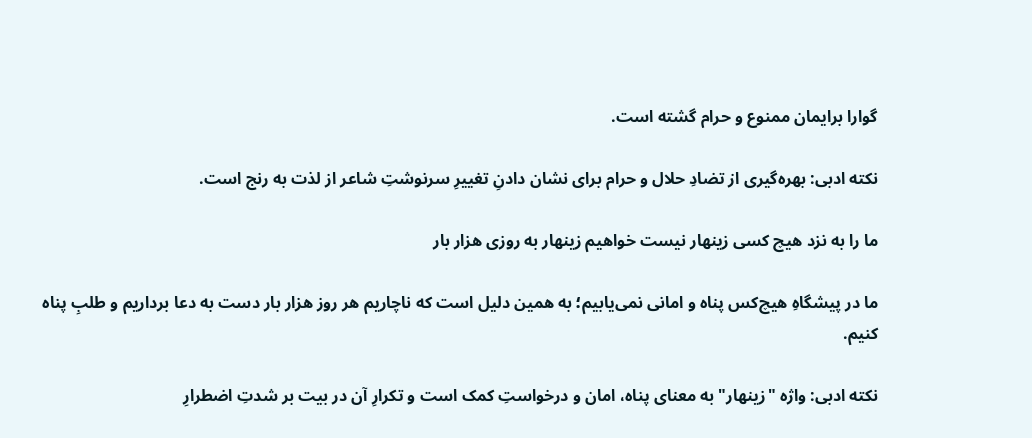گوارا برایمان ممنوع و حرام گشته است.

نکته ادبی: بهره‌گیری از تضادِ حلال و حرام برای نشان دادنِ تغییرِ سرنوشتِ شاعر از لذت به رنج است.

ما را به نزد هیچ کسی زینهار نیست خواهیم زینهار به روزی هزار بار

ما در پیشگاهِ هیچ‌کس پناه و امانی نمی‌یابیم؛ به همین دلیل است که ناچاریم هر روز هزار بار دست به دعا برداریم و طلبِ پناه کنیم.

نکته ادبی: واژه "زینهار" به معنای پناه، امان و درخواستِ کمک است و تکرارِ آن در بیت بر شدتِ اضطرارِ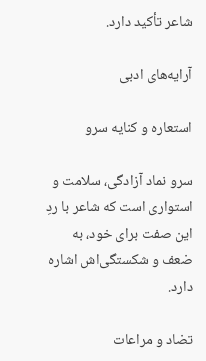شاعر تأکید دارد.

آرایه‌های ادبی

استعاره و کنایه سرو

سرو نماد آزادگی، سلامت و استواری است که شاعر با ردِ این صفت برای خود، به ضعف و شکستگی‌اش اشاره دارد.

تضاد و مراعات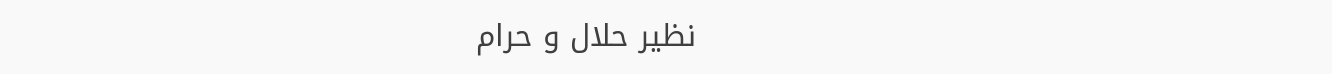نظیر حلال و حرام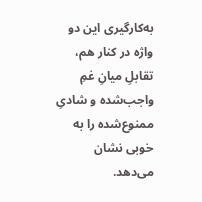به‌کارگیری این دو واژه در کنار هم، تقابلِ میانِ غمِ واجب‌شده و شادیِ ممنوع‌شده را به خوبی نشان می‌دهد.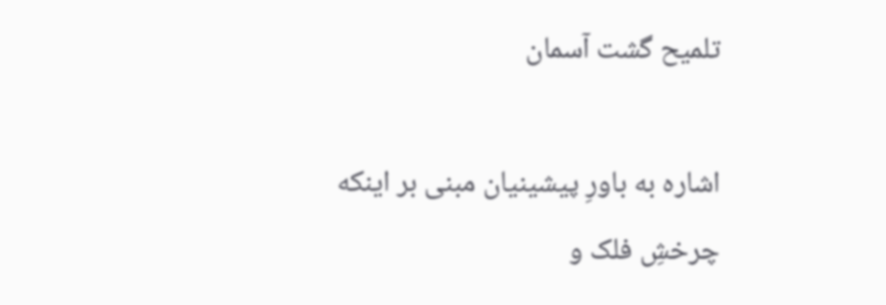تلمیح گشت آسمان

اشاره به باورِ پیشینیان مبنی بر اینکه چرخشِ فلک و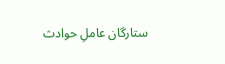ستارگان عاملِ حوادث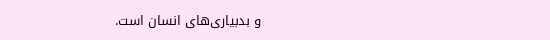و بدبیاری‌های انسان است.